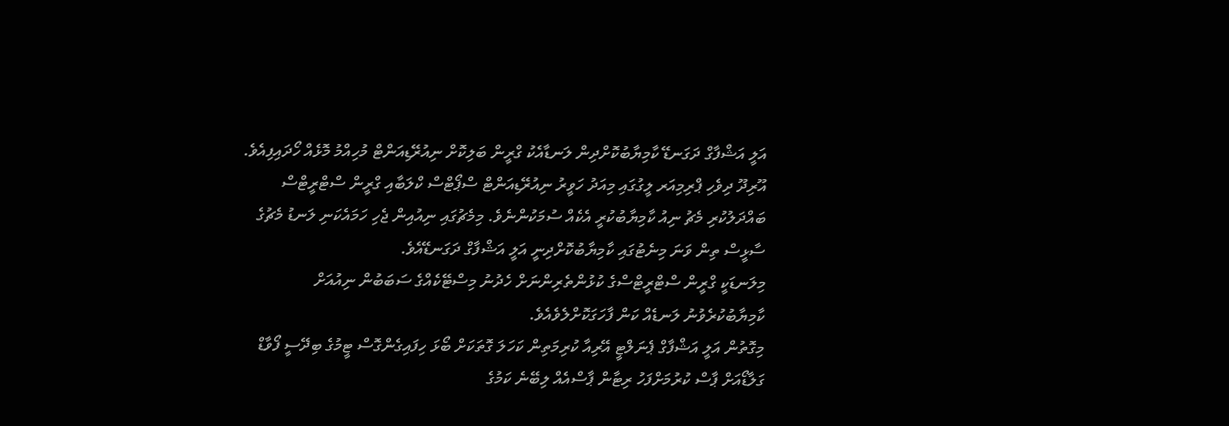އަލީ އަޝްފާގް ދަގަނޑޭ ކާމިޔާބުކޮށްދިން ލަނޑާއެކު ގްރީން ބަލިކޮށް ނިއުރޭޑިއަންޓް މުހިއްމު މޮޅެއް ހޯދައިފިއެވެ.
އޫރިދޫ ދިވެހި ޕްރިމިއަރ ލީގުގައި މިއަދު ހަވީރު ނިއުރޭޑިއަންޓް ސްޕޯޓްސް ކްލަބާއި ގްރީން ސްޓްރީޓްސް ބައްދަލުކުރި މެޗު ނިއު ކާމިޔާބުކުރީ އެކެއް ސުމަކުންނެވެ. މިމެޗުގައި ނިއުއިން ޖެހި ހަމައެކަނި ލަނޑު މެޗުގެ ސާޅީސް ތިން ވަނަ މިނެޓުގައި ކާމިޔާބުކޮށްދިނީ އަލީ އަޝްފާގް ދަގަނޑޭއެވެ.
މިލަނޑަކީ ގްރީން ސްޓްރީޓްސްގެ ކުޅުންތެރިންނަށް ހެދުނު މިސްޓޭކެއްގެ ސަބަބުން ނިއުއަށް ކާމިޔާބުކުރެވުނު ލަނޑެއް ކަން ފާހަގަކޮށްލެވެއެވެ.
މިގޮތުން އަލީ އަޝްފާގް ޕެނަލްޓީ އޭރިއާ ކުރިމަތިން ކަހަލަ ގޮތަކަށް ބޯޅަ ހިފައިގެންގޮސް ޓީމުގެ ބިދޭސީ ފޯވާޑް ގަލާޑޯއަށް ޕާސް ކުރުމަށްފަހު ރިޓާން ޕާސްއެއް ލިބޭނެ ކަމުގެ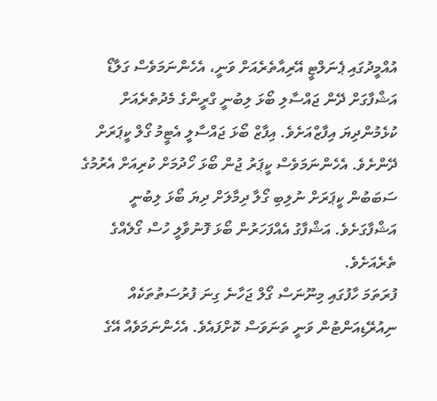އުއްމީދުގައި ޕެނަލްޓީ އޭރިއާތެރެއަށް ވަނީ، އެހެންނަމަވެސް ގަލާޑޯ އަޝްފާގަށް ދޭން ޖައްސާލި ބޯޅަ ލިބުނީ ގްރީންގެ މެދުތެރެއަށް ކުޅެމުންދިޔަ އިފާޒްއަށެވެ. އިފާޒް ބޯޅަ ޖައްސާލީ އެޓީމު ގޯލް ކީޕަރަށް ދޭންށެވެ. އެހެންނަމަވެސް ކީޕަރު ޖުން ބޯޅަ ހޯދުމަށް ކުރިއަށް އެރުމުގެ ސަބަބުން ކީޕަރަށް ނުލިބި ގޯލާ ދިމާލަށް ދިޔަ ބޯޅަ ލިބުނީ އަޝްފާގަށެވެ. އަޝްފާގު އެއްފަހަރުން ބޯޅަ ފޮނުވާލީ ހުސް ގޯލެއްގެ ތެރެއަށެވެ.
ފުރަތަމަ ހާފުގައި މިނޫނަސް ގޯލް ޖަހާނެ ގިނަ ފުރުސަތުތަކެއް ނިއުރޭޑިއަންޓުން ވަނީ ތަނަވަސް ކޮށްފައެވެ. އެހެންނަމަވެއް އޭގެ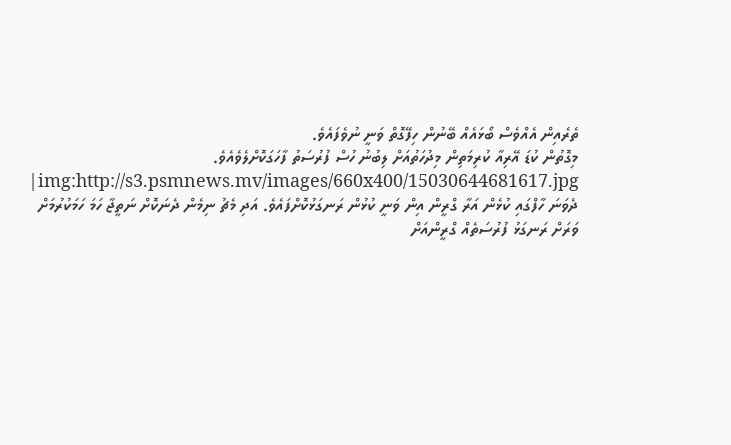ތެރެއިން އެއްވެސް ބޯޅައެއް ބޭނުން ހިފޭގޮތް ވަނީ ނުވެފައެވެ.
މިގޮތުން ކުޑަ އޭރިއާ ކުރިމަތިން މިދުހަތުއަށް ލިބުނު ހުސް ފުރުސަތު ފާހަގަކޮށްލެވެއެވެ. img:http://s3.psmnews.mv/images/660x400/15030644681617.jpg|
ދެވަނަ ހާފްގައި ކުޅެން އަރާ ގްރީން އިން ވަނީ ކުޅުން ރަނގަޅުކޮށްފައެވެ. އަދި މެޗު ނިމެން ދެނަކޮށް ނަތީޖާ ހަމަ ހަމަކުރުމަށް ވަރަށް ރަނގަޅު ފުރުސަތެއް ގްރީންއަށް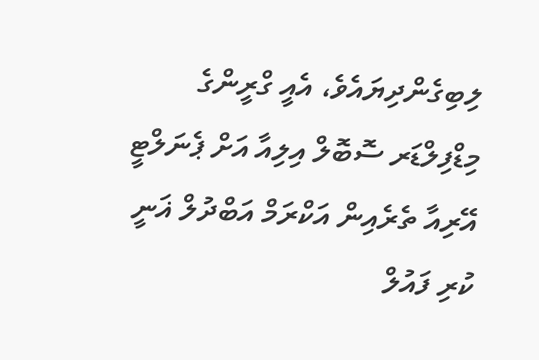ލިބިގެންދިޔައެވެ، އެއީ ގްރީންގެ މިޑްފިލްޑަރ ސޮބޮލް އިލިއާ އަށް ޕެނަލްޓީ އޭރިއާ ތެރެއިން އަކްރަމް އަބްދުލް ޣަނީ ކުރި ފައުލް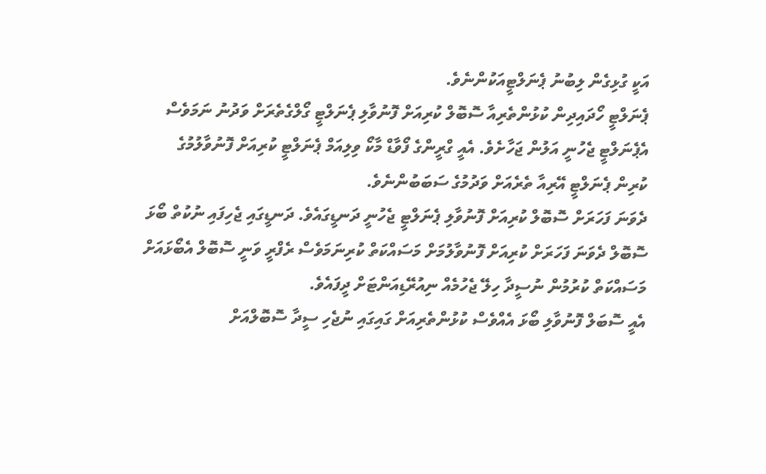އަކީ ގުޅިގެން ލިބުނު ޕެނަލްޓީއަކުންނެވެ.
ޕެނަލްޓީ ހޯދައިދިން ކުޅުންތެރިއާ ސޮބޮލް ކުރިއަށް ފޮނުވާލި ޕެނަލްޓީ ގޯލްގެތެރަށް ވަދުނު ނަމަވެސް އެޕެނަލްޓީ ޖެހުނީ އަލުން ޖަހާށެވެ. އެއީ ގްރީންގެ ފޯވާޑް މާކޯ ވިލިއަމް ޕެނަލްޓީ ކުރިއަށް ފޮނުވާލުމުގެ ކުރިން ޕެނަލްޓީ އޭރިއާ ތެރެއަށް ވަދުމުގެ ސަބަބުންނެވެ.
ދެވަނަ ފަހަރަށް ސޮބޮލް ކުރިއަށް ފޮނުވާލި ޕެނަލްޓީ ޖެހުނީ ދަނޑީގައެވެ. ދަނޑީގައި ޖެހިފައި ނުކުތް ބޯޅަ ސޮބޮލް ދެވަނަ ފަހަރަށް ކުރިއަށް ފޮނުވާލުމަށް މަސައްކަތް ކުރިނަމަވެސް ރެފްރީ ވަނީ ސޮބޮލް އެބޯޅައަށް މަސައްކަތް ކުރުމުން ނުސީދާ ހިލޭ ޖެހުމެއް ނިއުރޭޑިއަންޓަށް ދީފައެވެ.
އެއީ ސޮބަލް ފޮނުވާލި ބޯޅަ އެއްވެސް ކުޅުންތެރިއަށް ގައިގައި ނުޖެހި ސީދާ ސޮބޮލްއަށް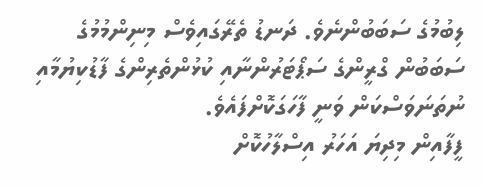ލިބުމުގެ ސަބަބުންނެވެ. ދަނޑު ތެރޭގައިވެސް މިނިންމުމުގެ ސަބަބުން ގްރީންގެ ސަޕޯޓަރުންނާއި ކުޅުންތެރިންގެ ފާޑުކިޔުމާއި ނުތަނަވަސްކަން ވަނީ ފާހަގަކޮށްފައެވެ.
ފީފާއިން މިދިޔަ އަހަރު އިސްލާހުކޮށް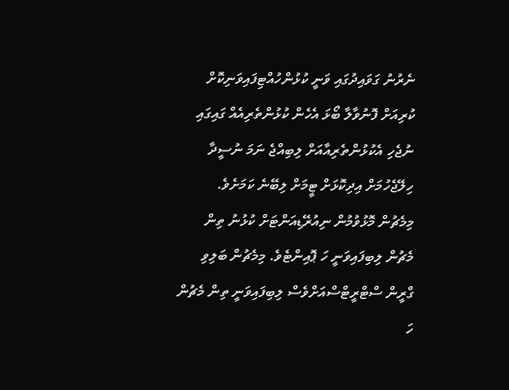ނެރުނު ގަވައިދުގައި ވަނީ ކުޅުންހުއްޓިފައިވަނިކޮށް ކުރިއަށް ފޮނުވާލާ ބޯޅަ އެހެން ކުޅުންތެރިއެއް ގައިގައި ނުޖެހި އެކުޅުންތެރިއާއަށް ލިބިއްޖެ ނަމަ ނުސީދާ ހިލޭޖެހުމަށް އިދިކޮޅަށް ޓީމަށް ލިބޭނެ ކަމަށެވެ.
މިމެޗުން މޮޅުވުމުން ނިއުރޭޑިއަންޓަށް ކުޅުނު ތިން މެޗުން ލިބިފައިވަނީ ހަ ޕޮއިންޓެވެ. މިމެޗުން ބަލިވި ގްރީން ސްޓްރީޓްސްއަށްވެސް ލިބިފައިވަނީ ތިން މެޗުން ހަ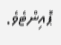ޕޮއިންޓެވެ.